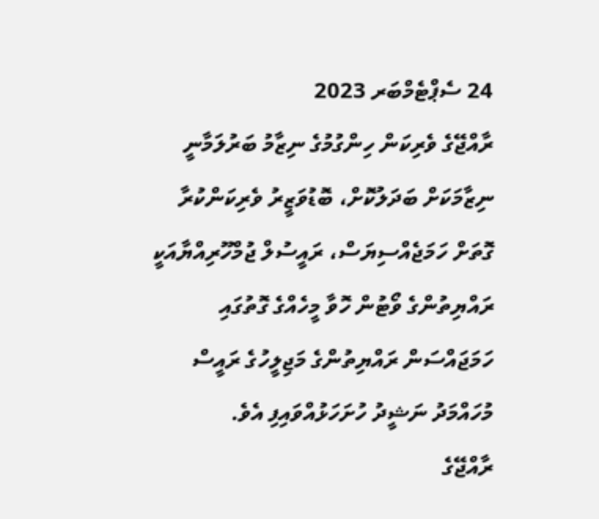24 ސެޕްޓެމްބަރ 2023
ރާއްޖޭގެ ވެރިކަން ހިންގުމުގެ ނިޒާމު ބަރުލަމާނީ ނިޒާމަކަށް ބަދަލުކޮށް، ބޮޑުވަޒީރު ވެރިކަންކުރާ ގޮތަށް ހަމަޖެއްސިޔަސް، ރައީސުލް ޖުމްހޫރިއްޔާއަކީ ރައްޔިތުންގެ ވޯޓުން ހޮވާ މީހެއްގެ ގޮތުގައި ހަމަޖައްސަން ރައްޔިތުންގެ މަޖިލީހުގެ ރައީސް މުހައްމަދު ނަޝީދު ހުށަހަޅުއްވައިފި އެވެ.
ރާއްޖޭގެ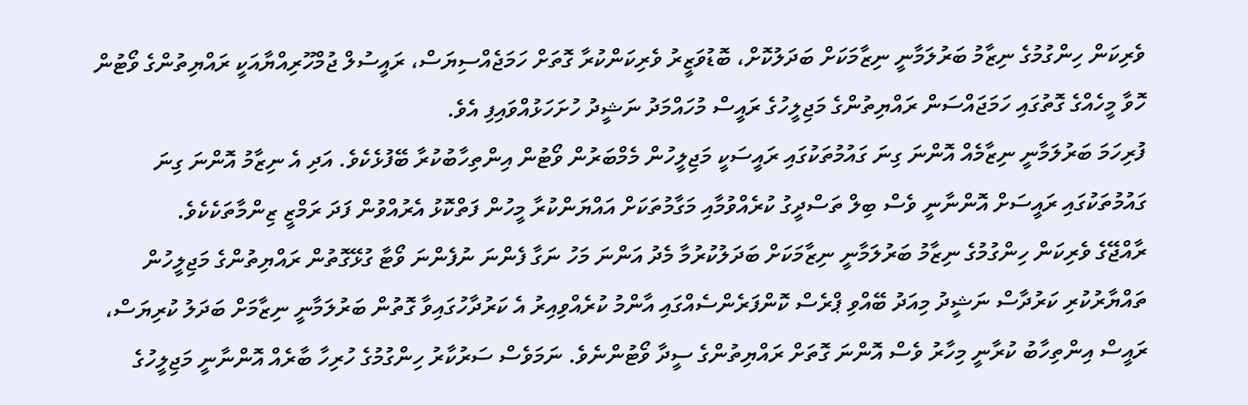ވެރިކަން ހިންގުމުގެ ނިޒާމު ބަރުލަމާނީ ނިޒާމަކަށް ބަދަލުކޮށް، ބޮޑުވަޒީރު ވެރިކަންކުރާ ގޮތަށް ހަމަޖެއްސިޔަސް، ރައީސުލް ޖުމްހޫރިއްޔާއަކީ ރައްޔިތުންގެ ވޯޓުން ހޮވާ މީހެއްގެ ގޮތުގައި ހަމަޖައްސަން ރައްޔިތުންގެ މަޖިލީހުގެ ރައީސް މުހައްމަދު ނަޝީދު ހުށަހަޅުއްވައިފި އެވެ.
ފުރިހަމަ ބަރުލަމާނީ ނިޒާމެއް އޮންނަ ގިނަ ގައުމުތަކުގައި ރައީސަކީ މަޖިލީހުން މެމްބަރުން ވޯޓުން އިންތިހާބުކުރާ ބޭފުޅެކެވެ. އަދި އެ ނިޒާމު އޮންނަ ގިނަ ގައުމުތަކުގައި ރައީސަށް އޮންނާނީ ވެސް ބިލް ތަސްދީގު ކުރެއްވުމާއި މަގާމުތަކަށް އައްޔަންކުރާ މީހުން ފަތްކޮޅު އެރުއްވުން ފަދަ ރަމްޒީ ޒިންމާތަކެކެވެ.
ރާއްޖޭގެ ވެރިކަން ހިންގުމުގެ ނިޒާމު ބަރުލަމާނީ ނިޒާމަކަށް ބަދަލުކުރުމާ މެދު އަންނަ މަހު ނަގާ ފެންނަ ނުފެންނަ ވޯޓާ ގުޅޭގޮތުން ރައްޔިތުންގެ މަޖިލީހުން ތައްޔާރުކުރި ކަރުދާސް ނަޝީދު މިއަދު ބޭއްވި ޕްރެސް ކޮންފަރެންސެއްގައި އާންމު ކުރެއްވިއިރު އެ ކަރުދާހުގައިވާ ގޮތުން ބަރުލަމާނީ ނިޒާމަށް ބަދަލު ކުރިޔަސް، ރައީސް އިންތިހާބު ކުރާނީ މިހާރު ވެސް އޮންނަ ގޮތަށް ރައްޔިތުންގެ ސީދާ ވޯޓުންނެވެ. ނަމަވެސް ސަރުކާރު ހިންގުމުގެ ހުރިހާ ބާރެއް އޮންނާނީ މަޖިލީހުގެ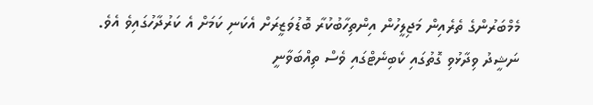މެމްބަރުންގެ ތެރެއިން މަޖިލީހުން އިންތިހާބުކުރާ ބޮޑުވަޒީރަށް އެކަނި ކަމަށް އެ ކަރުދާހުގައިވެ އެވެ.
ނަޝީދު ވިދާޅުވި ގޮތުގައި ކެބިނެޓްގައި ވެސް ތިއްބަވާނީ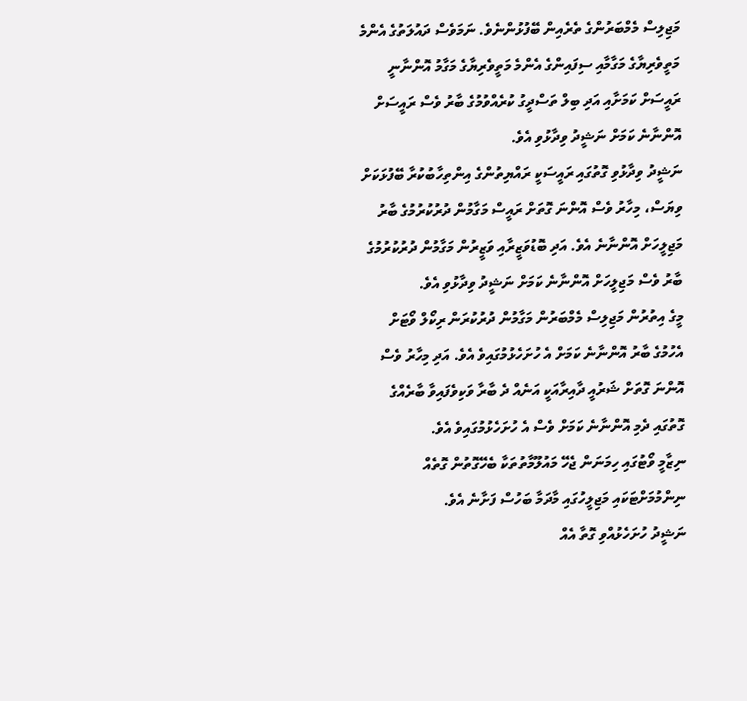މަޖިލިސް މެމްބަރުންގެ ތެރެއިން ބޭފުޅުންނެވެ. ނަމަވެސް ދައުލަތުގެ އެންމެ މަތީވެރިޔާގެ މަގާމާއި ސިފައިންގެ އެންމެ މަތީވެރިޔާގެ މަގާމު އޮންނާނީ ރައީސަށް ކަމަށާއި އަދި ބިލް ތަސްދީގު ކުރެއްވުމުގެ ބާރު ވެސް ރައީސަށް އޮންނާނެ ކަމަށް ނަޝީދު ވިދާޅުވި އެވެ.
ނަޝީދު ވިދާޅުވި ގޮތުގައި ރައީސަކީ ރައްޔިތުންގެ އިންތިހާބުކުރާ ބޭފުޅަކަށް ވިޔަސް، މިހާރު ވެސް އޮންނަ ގޮތަށް ރައީސް މަގާމުން ދުރުކުރުމުގެ ބާރު މަޖިލީހަށް އޮންނާނެ އެވެ. އަދި ބޮޑުވަޒީރާއި ވަޒީރުން މަގާމުން ދުރުކުރުމުގެ ބާރު ވެސް މަޖިލީހަށް އޮންނާނެ ކަމަށް ނަޝީދު ވިދާޅުވި އެވެ.
މީގެ އިތުރުން މަޖިލިސް މެމްބަރުން މަގާމުން ދުރުކުރަން ރިކޯލް ވޯޓަށް އެހުމުގެ ބާރު އޮންނާނެ ކަމަށް އެ ހުށަހެޅުމުގައިވެ އެވެ. އަދި މިހާރު ވެސް އޮންނަ ގޮތަށް ޝަރުއީ ދާއިރާއަކީ އަނެއް ދެ ބާރާ ވަކިވެފައިވާ ބާރެއްގެ ގޮތުގައި ދެމި އޮންނާނެ ކަމަށް ވެސް އެ ހުށަހެޅުމުގައިވެ އެވެ.
ނިޒާމީ ވޯޓުގައި ހިމަނަން ޖެހޭ މައުލޫމާތުތަކާ ބެހޭގޮތުން ގޮތެއް ނިންމުމަށްޓަކައި މަޖިލީހުގައި މާދަމާ ބަހުސް ފަށާނެ އެވެ.
ނަޝީދު ހުށަހެޅުއްވި ގޮތާ އެއް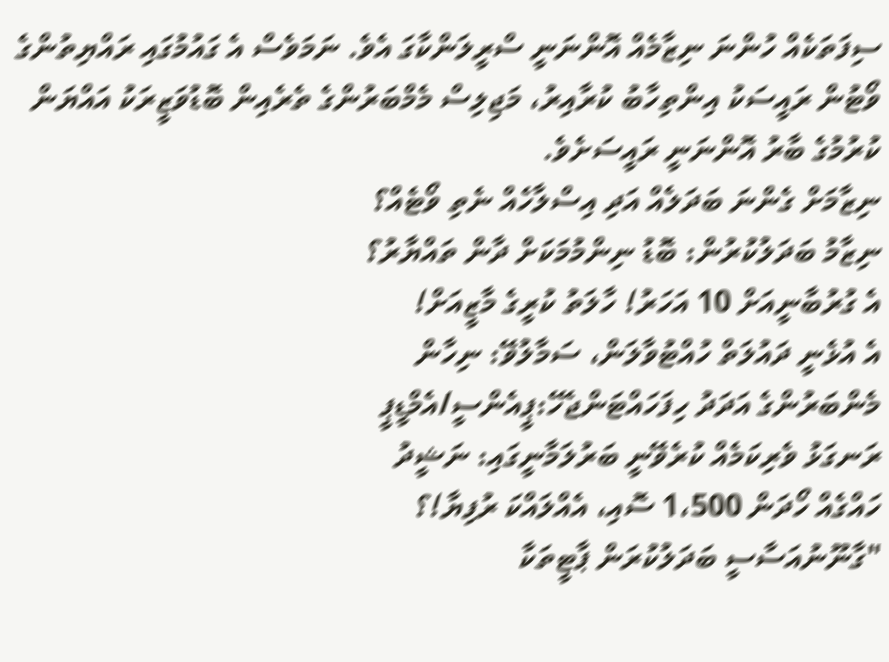ސިފަތަކެއް ހުންނަ ނިޒާމެއް އޮންނަނީ ސްރީލަންކާގަ އެވެ. ނަމަވެސް އެ ގައުމުގައި ރައްޔިތުންގެ ވޯޓުން ރައީސަކު އިންތިހާބު ކުރާއިރު، މަޖިލިސް މެމްބަރުންގެ ތެރެއިން ބޮޑުވަޒީރަކު އައްޔަން ކުރުމުގެ ބާރު އޮންނަނީ ރައީސަށެވެ.
ނިޒާމަށް ގެންނަ ބަދަލެއް އަދި އިސްލާހެއް ނެތި ވޯޓެއް؟
ނިޒާމު ބަދަލުކުރުން: ބޮޑު ނިންމުމަކަށް ދާން ތައްޔާރު؟
އެ ގުރުބާނީއަށް 10 އަހަރު! ހާލަތު ކުރީގެ މާޒީއަށް!
އެ އުޅެނީ ދައުލަތް ހުއްޓުވާލަން، ސަމާލުވޭ: ނިހާން
މެންބަރުންގެ އަދަދު ހިފަހައްޓަންޖެހޭ:ޕީއެންސީ/އެމްޑީޕީ
ރަނގަޅު ވެރިކަމެއް ކުރެވޭނީ ބަރުލަމާނީގައި: ނަޝީދު
ހައްގެއް ހޯދަން 1،500 ސޮއި، އެއްލައްކަ ރުފިޔާ!؟
"ގާނޫނުއަސާސީ ބަދަލުކުރަން ޕާޓީތަކާ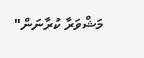މަޝްވަރާ ކުރާނަން"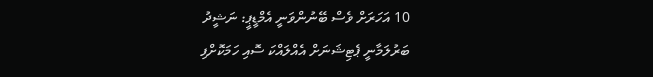10 އަހަރަށް ވެސް ބޭނުންވަނީ އެމްޑީޕީ: ނަޝީދު
ބަރުލަމާނީ ޕެޓިޝަނަށް އެއްލައްކަ ސޮއި ހަމަކޮށްފި